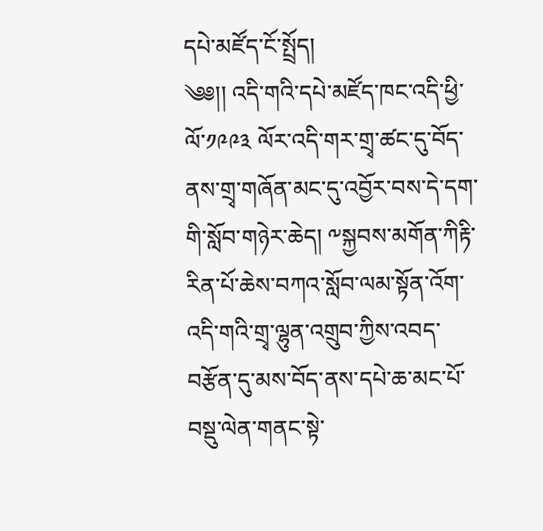དཔེ་མཛོད་ངོ་སྤྲོད།
༄༅།། འདི་གའི་དཔེ་མཛོད་ཁང་འདི་ཕྱི་ལོ་༡༩༩༣ ལོར་འདི་གར་གྲྭ་ཚང་དུ་བོད་ནས་གྲྭ་གཞོན་མང་དུ་འབྱོར་བས་དེ་དག་གི་སློབ་གཉེར་ཆེད། ༸སྐྱབས་མགོན་ཀིརྟི་རིན་པོ་ཆེས་བཀའ་སློབ་ལམ་སྟོན་འོག་འདི་གའི་གྲྭ་ལྷུན་འགྲུབ་ཀྱིས་འབད་བརྩོན་དུ་མས་བོད་ནས་དཔེ་ཆ་མང་པོ་བསྡུ་ལེན་གནང་སྟེ་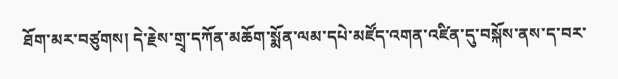ཐོག་མར་བཙུགས། དེ་རྗེས་གྲྭ་དཀོན་མཆོག་སྨོན་ལམ་དཔེ་མཛོད་འགན་འཛིན་དུ་བསྐོས་ནས་ད་བར་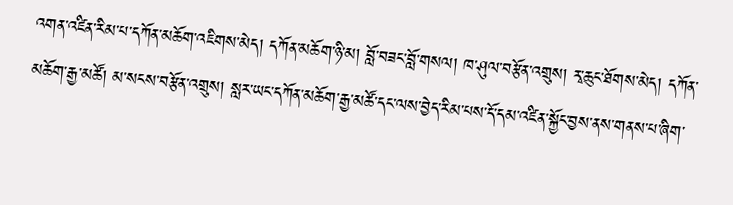འགན་འཛིན་རིམ་པ་དཀོན་མཆོག་འཇིགས་མེད། དཀོན་མཆོག་ཉི་མ། བློ་བཟང་བློ་གསལ། ཁ་ཤུལ་བརྩོན་འགྲུས། རྭ་ཆུང་ཐོགས་མེད། དཀོན་མཆོག་རྒྱ་མཚོ། མ་སངས་བརྩོན་འགྲུས། སླར་ཡང་དཀོན་མཆོག་རྒྱ་མཚོ་དང་ལས་བྱེད་རིམ་པས་དོ་དམ་འཛིན་སྐྱོང་བྱས་ནས་གནས་པ་ཞིག་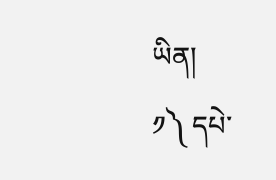ཡིན།
༡༽ དཔེ་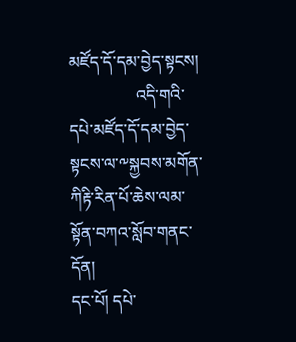མཛོད་དོ་དམ་བྱེད་སྟངས།
                འདི་གའི་དཔེ་མཛོད་དོ་དམ་བྱེད་སྟངས་ལ་༸སྐྱབས་མགོན་ཀིརྟི་རིན་པོ་ཆེས་ལམ་སྟོན་བཀའ་སློབ་གནང་དོན།
དང་པོ། དཔེ་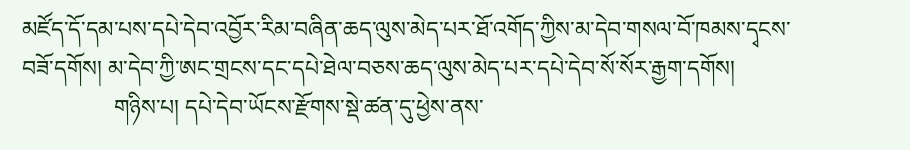མཛོད་དོ་དམ་པས་དཔེ་དེབ་འབྱོར་རིམ་བཞིན་ཆད་ལུས་མེད་པར་ཐོ་འགོད་ཀྱིས་མ་དེབ་གསལ་བོ་ཁམས་དྭངས་བཟོ་དགོས། མ་དེབ་ཀྱི་ཨང་གྲངས་དང་དཔེ་ཐེལ་བཅས་ཆད་ལུས་མེད་པར་དཔེ་དེབ་སོ་སོར་རྒྱག་དགོས།
                གཉིས་པ། དཔེ་དེབ་ཡོངས་རྫོགས་སྡེ་ཚན་དུ་ཕྱེས་ནས་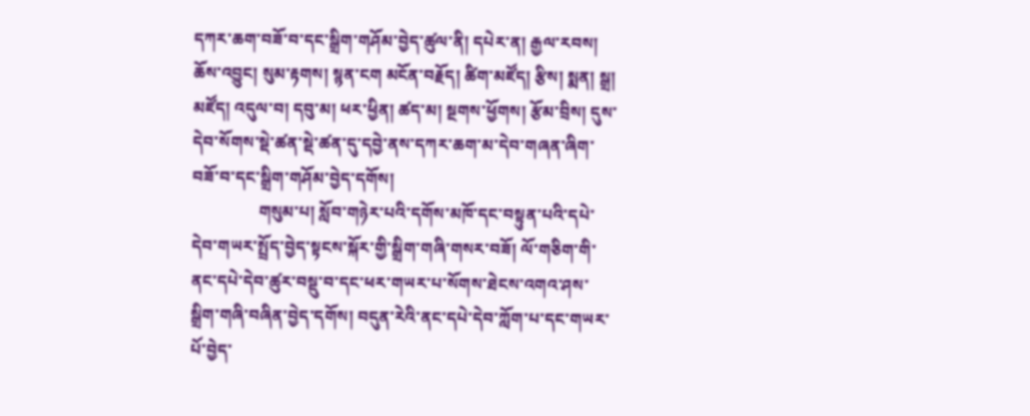དཀར་ཆག་བཟོ་བ་དང་སྒྲིག་གཤོམ་བྱེད་ཚུལ་ནི། དཔེར་ན། རྒྱལ་རབས། ཆོས་འབྱུང། སུམ་རྟགས། སྙན་ངག མངོན་བརྗོད། ཚིག་མཛོད། རྩིས། སྨན། སྒྲ། མཛོད། འདུལ་བ། དབུ་མ། ཕར་ཕྱིན། ཚད་མ། སྔགས་ཕྱོགས། རྩོམ་བྲིས། དུས་དེབ་སོགས་སྡེ་ཚན་སྡེ་ཚན་དུ་དབྱེ་ནས་དཀར་ཆག་མ་དེབ་གཞན་ཞིག་བཟོ་བ་དང་སྒྲིག་གཤོམ་བྱེད་དགོས།
                གསུམ་པ། སློབ་གཉེར་པའི་དགོས་མཁོ་དང་བསྟུན་པའི་དཔེ་དེབ་གཡར་སྤྲོད་བྱེད་སྟངས་སྐོར་གྱི་སྒྲིག་གཞི་གསར་བཟོ། ལོ་གཅིག་གི་ནང་དཔེ་དེབ་ཚུར་བསྡུ་བ་དང་ཕར་གཡར་པ་སོགས་ཐེངས་འགའ་ཤས་སྒྲིག་གཞི་བཞིན་བྱེད་དགོས། བདུན་རེའི་ནང་དཔེ་དེབ་ཀློག་པ་དང་གཡར་པོ་བྱེད་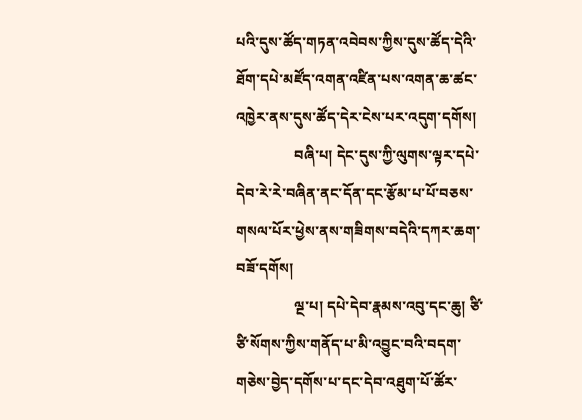པའི་དུས་ཚོད་གཏན་འབེབས་ཀྱིས་དུས་ཚོད་དེའི་ཐོག་དཔེ་མཛོད་འགན་འཛིན་པས་འགན་ཆ་ཚང་འཁྱེར་ནས་དུས་ཚོད་དེར་ངེས་པར་འདུག་དགོས།
                བཞི་པ། དེང་དུས་ཀྱི་ལུགས་ལྟར་དཔེ་དེབ་རེ་རེ་བཞིན་ནང་དོན་དང་རྩོམ་པ་པོ་བཅས་གསལ་པོར་ཕྱེས་ནས་གཟིགས་བདེའི་དཀར་ཆག་བཟོ་དགོས།
                ལྔ་པ། དཔེ་དེབ་རྣམས་འབུ་དང་ཆུ། ཙི་ཙི་སོགས་ཀྱིས་གནོད་པ་མི་འབྱུང་བའི་བདག་གཅེས་བྱེད་དགོས་པ་དང་དེབ་འཐུག་པོ་ཚོར་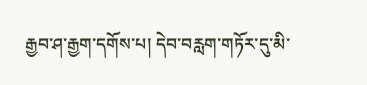རྒྱབ་ཤ་རྒྱག་དགོས་པ། དེབ་བརླག་གཏོར་དུ་མི་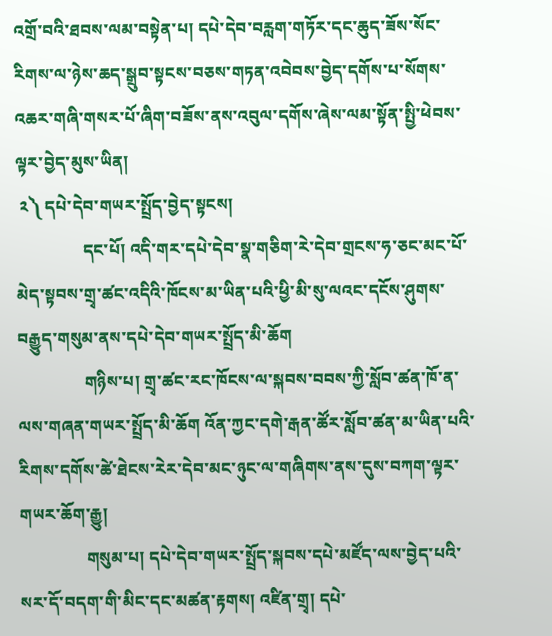འགྲོ་བའི་ཐབས་ལམ་བསྟེན་པ། དཔེ་དེབ་བརླག་གཏོར་དང་ཆུད་ཟོས་སོང་རིགས་ལ་ཉེས་ཆད་སྒྲུབ་སྟངས་བཅས་གཏན་འབེབས་བྱེད་དགོས་པ་སོགས་འཆར་གཞི་གསར་པོ་ཞིག་བཟོས་ནས་འབུལ་དགོས་ཞེས་ལམ་སྟོན་སྤྱི་ཕེབས་ལྟར་བྱེད་མུས་ཡིན།
 ༢༽ དཔེ་དེབ་གཡར་སྤྲོད་བྱེད་སྟངས།
                དང་པོ། འདི་གར་དཔེ་དེབ་སྣ་གཅིག་རེ་དེབ་གྲངས་ཧ་ཅང་མང་པོ་མེད་སྟབས་གྲྭ་ཚང་འདིའི་ཁོངས་མ་ཡིན་པའི་ཕྱི་མི་སུ་ལའང་དངོས་ཤུགས་བརྒྱུད་གསུམ་ནས་དཔེ་དེབ་གཡར་སྤྲོད་མི་ཆོག
                གཉིས་པ། གྲྭ་ཚང་རང་ཁོངས་ལ་སྐབས་བབས་ཀྱི་སློབ་ཚན་ཁོ་ན་ལས་གཞན་གཡར་སྤྲོད་མི་ཆོག འོན་ཀྱང་དགེ་རྒན་ཚོར་སློབ་ཚན་མ་ཡིན་པའི་རིགས་དགོས་ཚེ་ཐེངས་རེར་དེབ་མང་ཉུང་ལ་གཞིགས་ནས་དུས་བཀག་ལྟར་གཡར་ཆོག་རྒྱུ།
                གསུམ་པ། དཔེ་དེབ་གཡར་སྤྲོད་སྐབས་དཔེ་མཛོད་ལས་བྱེད་པའི་སར་དོ་བདག་གི་མིང་དང་མཚན་རྟགས། འཛིན་གྲྭ། དཔེ་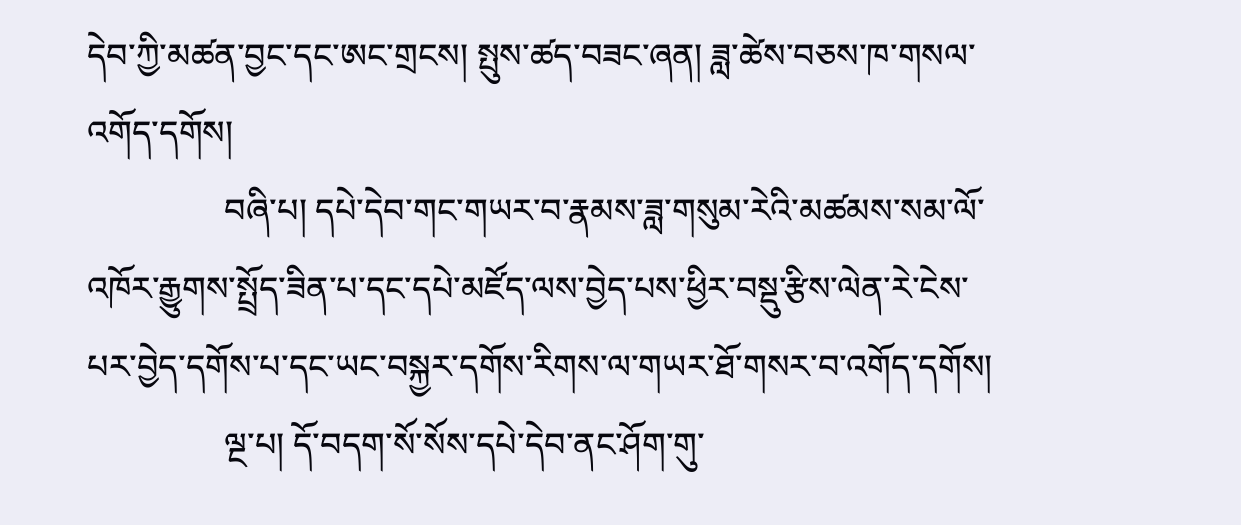དེབ་ཀྱི་མཚན་བྱང་དང་ཨང་གྲངས། སྤུས་ཚད་བཟང་ཞན། ཟླ་ཚེས་བཅས་ཁ་གསལ་འགོད་དགོས།
                བཞི་པ། དཔེ་དེབ་གང་གཡར་བ་རྣམས་ཟླ་གསུམ་རེའི་མཚམས་སམ་ལོ་འཁོར་རྒྱུགས་སྤྲོད་ཟིན་པ་དང་དཔེ་མཛོད་ལས་བྱེད་པས་ཕྱིར་བསྡུ་རྩིས་ལེན་རེ་ངེས་པར་བྱེད་དགོས་པ་དང་ཡང་བསྐྱར་དགོས་རིགས་ལ་གཡར་ཐོ་གསར་བ་འགོད་དགོས།
                ལྔ་པ། དོ་བདག་སོ་སོས་དཔེ་དེབ་ནང་ཤོག་གུ་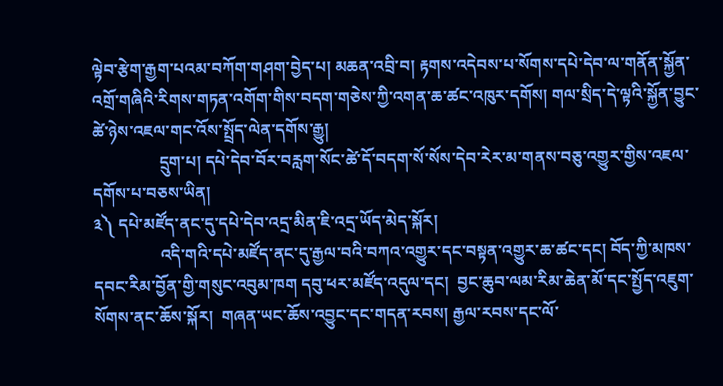ལྟེབ་རྩེག་རྒྱག་པའམ་བཀོག་གཤག་བྱེད་པ། མཆན་འབྲི་བ། རྟགས་འདེབས་པ་སོགས་དཔེ་དེབ་ལ་གནོན་སྐྱོན་འགྲོ་གཞིའི་རིགས་གཏན་འགོག་གིས་བདག་གཅེས་ཀྱི་འགན་ཆ་ཚང་འཁུར་དགོས། གལ་སྲིད་དེ་ལྟའི་སྐྱོན་བྱུང་ཚེ་ཉེས་འཇལ་གང་འོས་སྤྲོད་ལེན་དགོས་རྒྱུ།
                དྲུག་པ། དཔེ་དེབ་བོར་བརླག་སོང་ཚེ་དོ་བདག་སོ་སོས་དེབ་རེར་མ་གནས་བཅུ་འགྱུར་གྱིས་འཇལ་དགོས་པ་བཅས་ཡིན།
༣༽ དཔེ་མཛོད་ནང་དུ་དཔེ་དེབ་འདྲ་མིན་ཇི་འདྲ་ཡོད་མེད་སྐོར།
                འདི་གའི་དཔེ་མཛོད་ནང་དུ་རྒྱལ་བའི་བཀའ་འགྱུར་དང་བསྟན་འགྱུར་ཆ་ཚང་དང། བོད་ཀྱི་མཁས་དབང་རིམ་བྱོན་གྱི་གསུང་འབུམ་ཁག དབུ་ཕར་མཛོད་འདུལ་དང།  བྱང་ཆུབ་ལམ་རིམ་ཆེན་མོ་དང་སྤྱོད་འཇུག་སོགས་ནང་ཆོས་སྐོར།  གཞན་ཡང་ཆོས་འབྱུང་དང་གདན་རབས། རྒྱལ་རབས་དང་ལོ་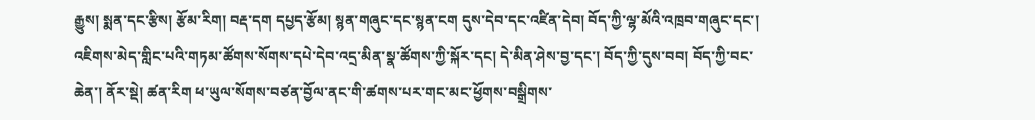རྒྱུས། སྨན་དང་རྩིས། རྩོམ་རིག། བརྡ་དག དཔྱད་རྩོམ། སྙན་གཞུང་དང་སྙན་ངག དུས་དེབ་དང་འཛིན་དེབ། བོད་ཀྱི་ལྷ་མོའི་འཁྲབ་གཞུང་དང་། འཇིགས་མེད་གླིང་པའི་གཏམ་ཚོགས་སོགས་དཔེ་དེབ་འདྲ་མིན་སྣ་ཚོགས་ཀྱི་སྐོར་དང། དེ་མིན་ཤེས་བྱ་དང་། བོད་ཀྱི་དུས་བབ། བོད་ཀྱི་བང་ཆེན་། ནོར་སྡེ། ཚན་རིག ཕ་ཡུལ་སོགས་བཙན་བྱོལ་ནང་གི་ཚགས་པར་གང་མང་ཕྱོགས་བསྒྲིགས་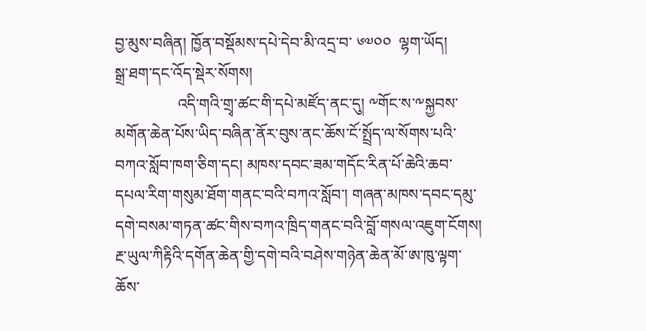བྱ་མུས་བཞིན། ཁྱོན་བསྡོམས་དཔེ་དེབ་མི་འདྲ་བ་ ༦༧༠༠  ལྷག་ཡོད།
སྒྲ་ཐག་དང་འོད་སྡེར་སོགས།
                འདི་གའི་གྲྭ་ཚང་གི་དཔེ་མཛོད་ནང་དུ། ༸གོང་ས་༸སྐྱབས་མགོན་ཆེན་པོས་ཡིད་བཞིན་ནོར་བུས་ནང་ཆོས་ངོ་སྤྲོད་ལ་སོགས་པའི་བཀའ་སློབ་ཁག་ཅིག་དང། མཁས་དབང་ཟམ་གདོང་རིན་པོ་ཆེའི་ཆབ་དཔལ་རིག་གསུམ་ཐོག་གནང་བའི་བཀའ་སློབ་། གཞན་མཁས་དབང་དམུ་དགེ་བསམ་གཏན་ཚང་གིས་བཀའ་ཁྲིད་གནང་བའི་བློ་གསལ་འཇུག་ངོགས། རྔ་ཡུལ་ཀིརྟིའི་དགོན་ཆེན་གྱི་དགེ་བའི་བཤེས་གཉེན་ཆེན་མོ་ཨ་ཁུ་ལྟག་ཆོས་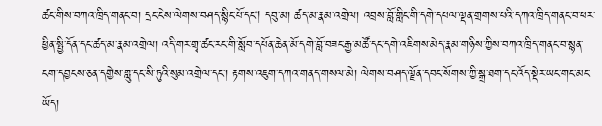ཚང་གིས་བཀའ་ཁྲིད་གནང་བ། དྲང་ངེས་ལེགས་བཤད་སྙིང་པོ་དང། དབུ་མ། ཚད་མ་རྣམ་འགྲེལ། འབྲས་བློ་གླིང་གི་དགེ་དཔལ་ལྡན་གྲགས་པའི་དཀའ་ཁྲིད་གནང་བ་ཕར་ཕྱིན་སྤྱི་དོན་དང་ཚད་མ་རྣམ་འགྲེལ། འདི་གར་གྲྭ་ཚང་རང་གི་སློབ་དཔོན་ཆེན་མོ་དགེ་བློ་བཟང་རྒྱ་མཚོ་དང་དགེ་འཇིགས་མེད་རྣམ་གཉིས་ཀྱིས་བཀའ་ཁྲིད་གནང་བ་སྙན་ངག་དབྱངས་ཅན་དགྱེས་གླུ་དང་སི་ཏུའི་སུམ་འགྲེལ་དང་། རྟགས་འཇུག་དཀའ་གནད་གསལ་མེ། ལེགས་བཤད་ལྗོན་དབང་སོགས་ཀྱི་སྒྲ་ཐག་དང་འོད་སྡེར་ཡང་གང་མང་ཡོད།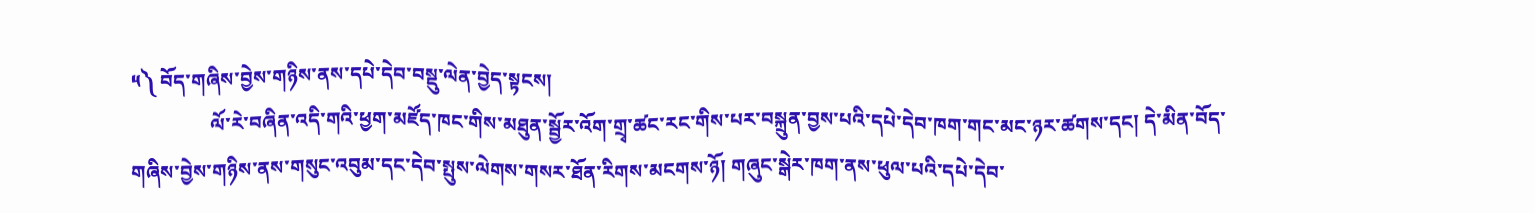༥༽ བོད་གཞིས་བྱེས་གཉིས་ནས་དཔེ་དེབ་བསྡུ་ལེན་བྱེད་སྟངས།
                ལོ་རེ་བཞིན་འདི་གའི་ཕྱག་མཛོད་ཁང་གིས་མཐུན་སྦྱོར་འོག་གྲྭ་ཚང་རང་གིས་པར་བསྐྲུན་བྱས་པའི་དཔེ་དེབ་ཁག་གང་མང་ཉར་ཚགས་དང། དེ་མིན་བོད་གཞིས་བྱེས་གཉིས་ནས་གསུང་འབུམ་དང་དེབ་སྤུས་ལེགས་གསར་ཐོན་རིགས་མངགས་ཉོ། གཞུང་སྒེར་ཁག་ནས་ཕུལ་པའི་དཔེ་དེབ་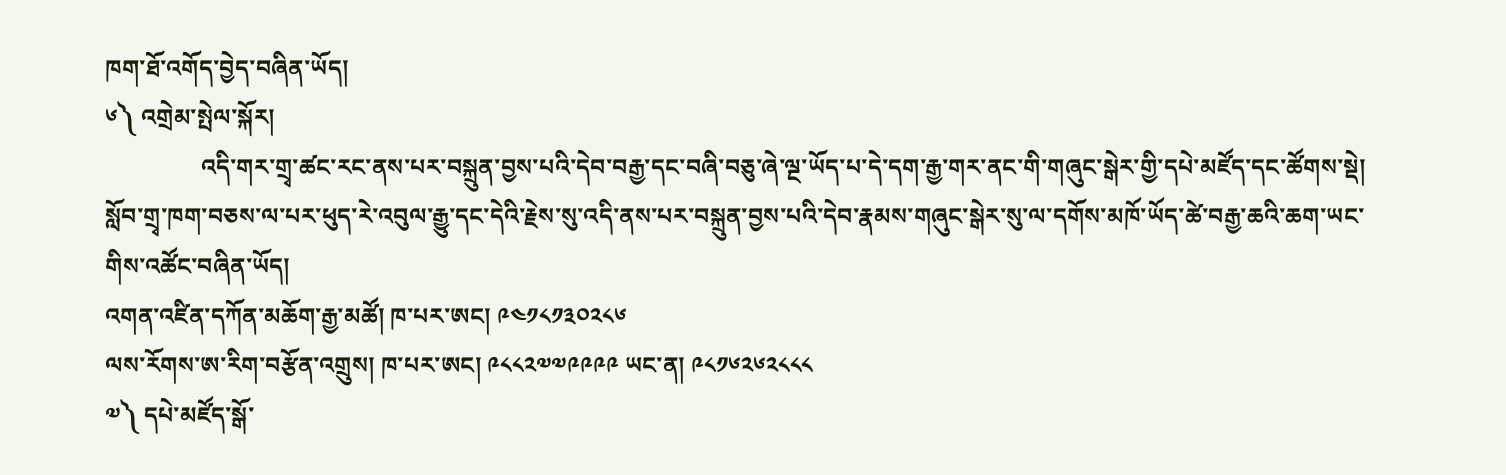ཁག་ཐོ་འགོད་བྱེད་བཞིན་ཡོད།
༦༽ འགྲེམ་སྤེལ་སྐོར།
                འདི་གར་གྲྭ་ཚང་རང་ནས་པར་བསྐྲུན་བྱས་པའི་དེབ་བརྒྱ་དང་བཞི་བཅུ་ཞེ་ལྔ་ཡོད་པ་དེ་དག་རྒྱ་གར་ནང་གི་གཞུང་སྒེར་གྱི་དཔེ་མཛོད་དང་ཚོགས་སྡེ། སློབ་གྲྭ་ཁག་བཅས་ལ་པར་ཕུད་རེ་འབུལ་རྒྱུ་དང་དེའི་རྗེས་སུ་འདི་ནས་པར་བསྐྲུན་བྱས་པའི་དེབ་རྣམས་གཞུང་སྒེར་སུ་ལ་དགོས་མཁོ་ཡོད་ཚེ་བརྒྱ་ཆའི་ཆག་ཡང་གིས་འཚོང་བཞིན་ཡོད།
འགན་འཛིན་དཀོན་མཆོག་རྒྱ་མཚོ། ཁ་པར་ཨང། ༩༤༡༨༡༣༠༢༨༦
ལས་རོགས་ཨ་རིག་བརྩོན་འགྲུས། ཁ་པར་ཨང། ༩༨༨༢༧༧༩༩༩༩ ཡང་ན། ༩༨༡༦༢༦༢༨༨༨
༧༽ དཔེ་མཛོད་སྒོ་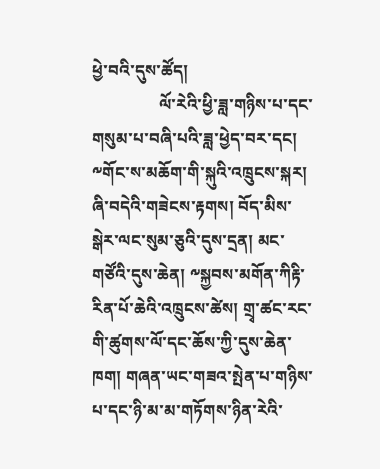ཕྱེ་བའི་དུས་ཚོད།
                ལོ་རེའི་ཕྱི་ཟླ་གཉིས་པ་དང་གསུམ་པ་བཞི་པའི་ཟླ་ཕྱེད་བར་དང། ༸གོང་ས་མཆོག་གི་སྐུའི་འཁྲུངས་སྐར། ཞི་བདེའི་གཟེངས་རྟགས། བོད་མིས་སྒེར་ལང་སུམ་ཅུའི་དུས་དྲན། མང་གཙོའི་དུས་ཆེན། ༸སྐྱབས་མགོན་ཀིརྟི་རིན་པོ་ཆེའི་འཁྲུངས་ཚེས། གྲྭ་ཚང་རང་གི་ཚུགས་ལོ་དང་ཆོས་ཀྱི་དུས་ཆེན་ཁག། གཞན་ཡང་གཟའ་སྤེན་པ་གཉིས་པ་དང་ཉི་མ་མ་གཏོགས་ཉིན་རེའི་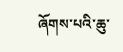ཞོགས་པའི་ཆུ་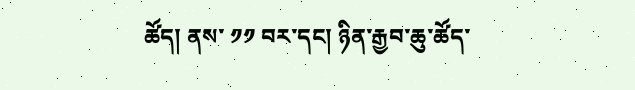ཚོད། ནས་ ༡༡ བར་དང། ཉིན་རྒྱབ་ཆུ་ཚོད་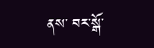ནས་ བར་སྒོ་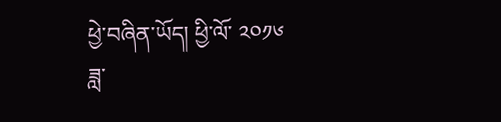ཕྱེ་བཞིན་ཡོད། ཕྱི་ལོ་ ༢༠༡༦ ཟླ་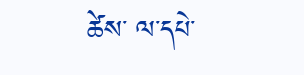ཚེས་ ལ་དཔེ་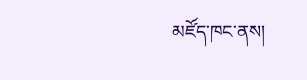མཛོད་ཁང་ནས།